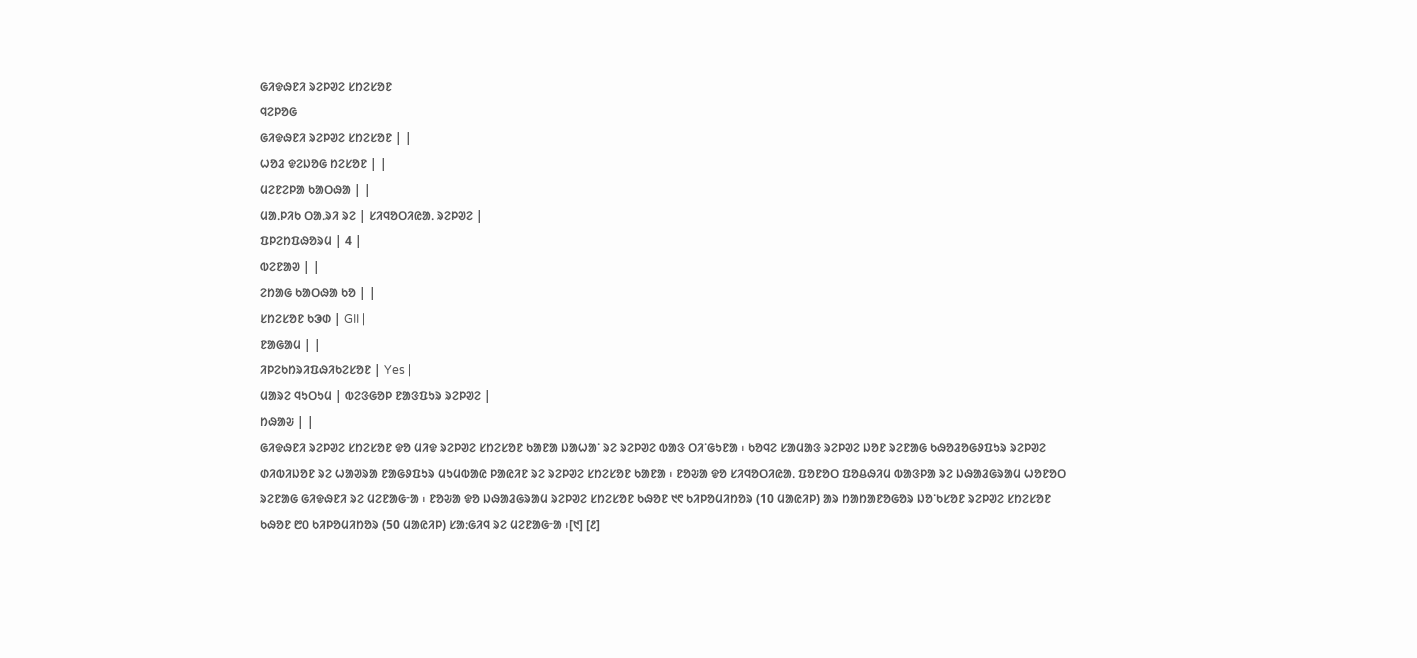ᱜᱤᱫᱷᱱᱤ ᱨᱮᱞᱣᱮ ᱥᱴᱮᱥᱚᱱ
ᱧᱮᱞᱚᱜ
ᱜᱤᱫᱷᱱᱤ ᱨᱮᱞᱣᱮ ᱥᱴᱮᱥᱚᱱ | |
ᱦᱚᱲ ᱫᱮᱡᱚᱜ ᱴᱮᱥᱚᱱ | |
ᱢᱮᱱᱮᱞᱟ ᱠᱟᱛᱷᱟ | |
ᱢᱟᱹᱞᱤᱠ ᱛᱟᱹᱨᱤ ᱨᱮ | ᱥᱤᱧᱚᱛᱤᱭᱟᱹ ᱨᱮᱞᱣᱮ |
ᱯᱞᱮᱴᱯᱷᱚᱨᱢ | 4 |
ᱵᱮᱱᱟᱣ | |
ᱮᱴᱟᱜ ᱠᱟᱛᱷᱟ ᱠᱚ | |
ᱥᱴᱮᱥᱚᱱ ᱠᱳᱰ | GII |
ᱱᱟᱜᱟᱢ | |
ᱤᱞᱮᱠᱴᱨᱤᱯᱷᱤᱠᱮᱥᱚᱱ | Yes |
ᱢᱟᱨᱮ ᱧᱩᱛᱩᱢ | ᱵᱮᱝᱜᱚᱞ ᱱᱟᱝᱯᱩᱨ ᱨᱮᱞᱣᱮ |
ᱴᱷᱟᱶ | |
ᱜᱤᱫᱷᱱᱤ ᱨᱮᱞᱣᱮ ᱥᱴᱮᱥᱚᱱ ᱫᱚ ᱢᱤᱫ ᱨᱮᱞᱣᱮ ᱥᱴᱮᱥᱚᱱ ᱠᱟᱱᱟ ᱡᱟᱦᱟᱸ ᱨᱮ ᱨᱮᱞᱣᱮ ᱵᱟᱝ ᱛᱤᱸᱜᱩᱱᱟ ᱾ ᱠᱚᱧᱮ ᱥᱟᱢᱟᱝ ᱨᱮᱞᱣᱮ ᱡᱚᱱ ᱨᱮᱱᱟᱜ ᱠᱷᱚᱲᱚᱜᱽᱯᱩᱨ ᱨᱮᱞᱣᱮ ᱰᱤᱵᱤᱡᱚᱱ ᱨᱮ ᱦᱟᱣᱨᱟ ᱱᱟᱜᱽᱯᱩᱨ ᱢᱩᱢᱵᱟᱭ ᱞᱟᱭᱤᱱ ᱨᱮ ᱨᱮᱞᱣᱮ ᱥᱴᱮᱥᱚᱱ ᱠᱟᱱᱟ ᱾ ᱱᱚᱶᱟ ᱫᱚ ᱥᱤᱧᱚᱛᱤᱭᱟᱹ ᱯᱚᱱᱚᱛ ᱯᱚᱪᱷᱤᱢ ᱵᱟᱝᱞᱟ ᱨᱮ ᱡᱷᱟᱲᱜᱨᱟᱢ ᱦᱚᱱᱚᱛ ᱨᱮᱱᱟᱜ ᱜᱤᱫᱷᱱᱤ ᱨᱮ ᱢᱮᱱᱟᱜᱼᱟ ᱾ ᱱᱚᱶᱟ ᱫᱚ ᱡᱷᱟᱲᱜᱨᱟᱢ ᱨᱮᱞᱣᱮ ᱥᱴᱮᱥᱚᱱ ᱠᱷᱚᱱ ᱑᱖ ᱠᱤᱞᱚᱢᱤᱴᱚᱨ (10 ᱢᱟᱭᱤᱞ) ᱟᱨ ᱴᱟᱴᱟᱱᱚᱜᱚᱨ ᱡᱚᱸᱠᱥᱚᱱ ᱨᱮᱞᱣᱮ ᱥᱴᱮᱥᱚᱱ ᱠᱷᱚᱱ ᱘᱐ ᱠᱤᱞᱚᱢᱤᱴᱚᱨ (50 ᱢᱟᱭᱤᱞ) ᱥᱟᱺᱜᱤᱧ ᱨᱮ ᱢᱮᱱᱟᱜᱼᱟ ᱾[᱑] [᱒]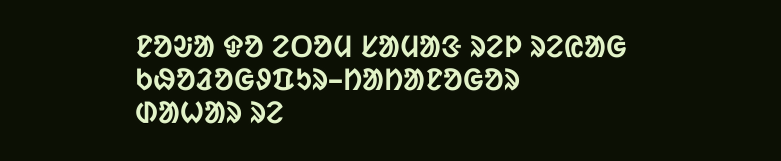ᱱᱚᱶᱟ ᱫᱚ ᱮᱛᱚᱢ ᱥᱟᱢᱟᱝ ᱨᱮᱞ ᱨᱮᱭᱟᱜ ᱠᱷᱚᱲᱚᱜᱽᱯᱩᱨ–ᱴᱟᱴᱟᱱᱚᱜᱚᱨ ᱰᱟᱦᱟᱨ ᱨᱮ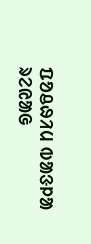ᱯᱚᱪᱷᱤᱢ ᱵᱟᱝᱞᱟ ᱨᱮᱭᱟᱜ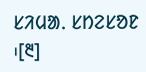ᱥᱤᱢᱟᱹ ᱥᱴᱮᱥᱚᱱ ᱾[᱓]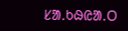ᱥᱟᱹᱠᱷᱭᱟᱹᱛ